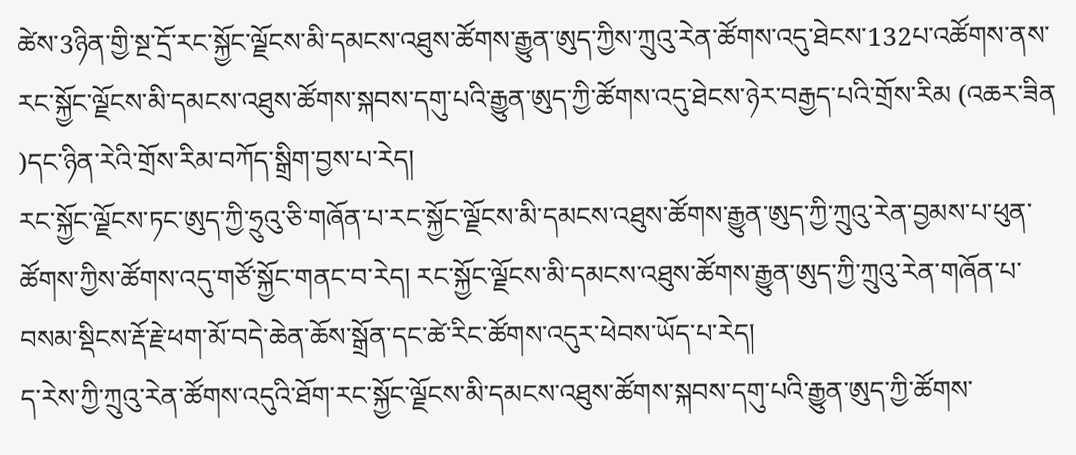ཚེས་3ཉིན་གྱི་སྔ་དྲོ་རང་སྐྱོང་ལྗོངས་མི་དམངས་འཐུས་ཚོགས་རྒྱུན་ཨུད་ཀྱིས་ཀྲུའུ་རེན་ཚོགས་འདུ་ཐེངས་132པ་འཚོགས་ནས་རང་སྐྱོང་ལྗོངས་མི་དམངས་འཐུས་ཚོགས་སྐབས་དགུ་པའི་རྒྱུན་ཨུད་ཀྱི་ཚོགས་འདུ་ཐེངས་ཉེར་བརྒྱད་པའི་གྲོས་རིམ (འཆར་ཟིན )དང་ཉིན་རེའི་གྲོས་རིམ་བཀོད་སྒྲིག་བྱས་པ་རེད།
རང་སྐྱོང་ལྗོངས་ཏང་ཨུད་ཀྱི་ཧྲུའུ་ཅི་གཞོན་པ་རང་སྐྱོང་ལྗོངས་མི་དམངས་འཐུས་ཚོགས་རྒྱུན་ཨུད་ཀྱི་ཀྲུའུ་རེན་བྱམས་པ་ཕུན་ཚོགས་ཀྱིས་ཚོགས་འདུ་གཙོ་སྐྱོང་གནང་བ་རེད། རང་སྐྱོང་ལྗོངས་མི་དམངས་འཐུས་ཚོགས་རྒྱུན་ཨུད་ཀྱི་ཀྲུའུ་རེན་གཞོན་པ་བསམ་སྡིངས་རྡོ་རྗེ་ཕག་མོ་བདེ་ཆེན་ཆོས་སྒྲོན་དང་ཚེ་རིང་ཚོགས་འདུར་ཕེབས་ཡོད་པ་རེད།
ད་རེས་ཀྱི་ཀྲུའུ་རེན་ཚོགས་འདུའི་ཐོག་རང་སྐྱོང་ལྗོངས་མི་དམངས་འཐུས་ཚོགས་སྐབས་དགུ་པའི་རྒྱུན་ཨུད་ཀྱི་ཚོགས་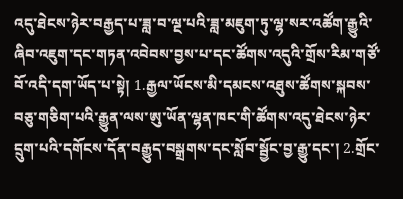འདུ་ཐེངས་ཉེར་བརྒྱད་པ་ཟླ་བ་ལྔ་པའི་ཟླ་མཇུག་ཏུ་ལྷ་སར་འཚོག་རྒྱུའི་ཞིབ་འཇུག་དང་གཏན་འབེབས་བྱས་པ་དང་ཚོགས་འདུའི་གྲོས་རིམ་གཙོ་བོ་འདི་དག་ཡོད་པ་སྟེ། 1.རྒྱལ་ཡོངས་མི་དམངས་འཐུས་ཚོགས་སྐབས་བཅུ་གཅིག་པའི་རྒྱུན་ལས་ཨུ་ཡོན་ལྷན་ཁང་གི་ཚོགས་འདུ་ཐེངས་ཉེར་དྲུག་པའི་དགོངས་དོན་བརྒྱུད་བསྒྲགས་དང་སློབ་སྦྱོང་བྱ་རྒྱུ་དང་། 2.གྲོང་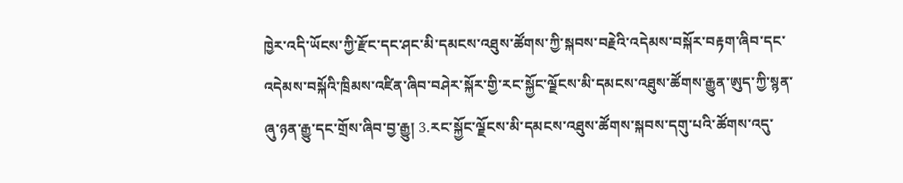ཁྱེར་འདི་ཡོངས་ཀྱི་རྫོང་དང་ཤང་མི་དམངས་འཐུས་ཚོགས་ཀྱི་སྐབས་བརྗེའི་འདེམས་བསྐོར་བརྟག་ཞིབ་དང་འདེམས་བསྐོའི་ཁྲིམས་འཛིན་ཞིབ་བཤེར་སྐོར་གྱི་རང་སྐྱོང་ལྗོངས་མི་དམངས་འཐུས་ཚོགས་རྒྱུན་ཨུད་ཀྱི་སྙན་ཞུ་ཉན་རྒྱུ་དང་གྲོས་ཞིབ་བྱ་རྒྱུ། 3.རང་སྐྱོང་ལྗོངས་མི་དམངས་འཐུས་ཚོགས་སྐབས་དགུ་པའི་ཚོགས་འདུ་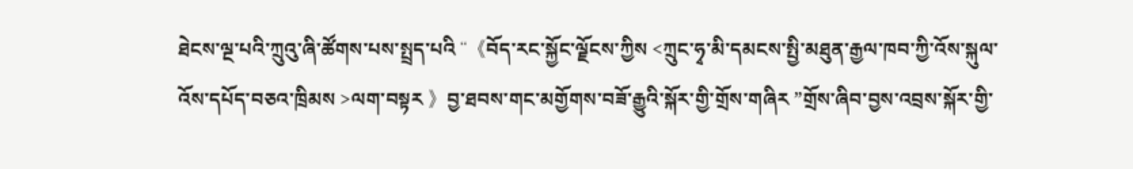ཐེངས་ལྔ་པའི་ཀྲུའུ་ཞི་ཚོགས་པས་སྤྲད་པའི “《བོད་རང་སྐྱོང་ལྗོངས་ཀྱིས <ཀྲུང་ཧྭ་མི་དམངས་སྤྱི་མཐུན་རྒྱལ་ཁབ་ཀྱི་འོས་སྐུལ་འོས་དཔོད་བཅའ་ཁྲིམས >ལག་བསྟར 》བྱ་ཐབས་གང་མགྱོགས་བཟོ་རྒྱུའི་སྐོར་གྱི་གྲོས་གཞིར ”གྲོས་ཞིབ་བྱས་འབྲས་སྐོར་གྱི་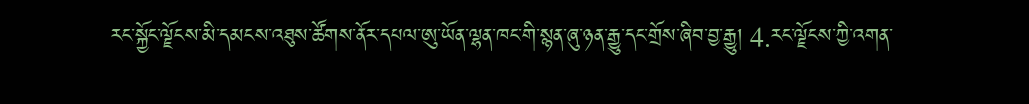རང་སྐྱོང་ལྗོངས་མི་དམངས་འཐུས་ཚོགས་ནོར་དཔལ་ཨུ་ཡོན་ལྷན་ཁང་གི་སྙན་ཞུ་ཉན་རྒྱུ་དང་གྲོས་ཞིབ་བྱ་རྒྱུ། 4.རང་ལྗོངས་ཀྱི་འགན་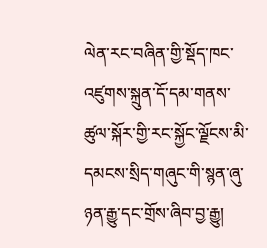ལེན་རང་བཞིན་གྱི་སྡོད་ཁང་འཛུགས་སྐྲུན་དོ་དམ་གནས་ཚུལ་སྐོར་གྱི་རང་སྐྱོང་ལྗོངས་མི་དམངས་སྲིད་གཞུང་གི་སྙན་ཞུ་ཉན་རྒྱུ་དང་གྲོས་ཞིབ་བྱ་རྒྱུ།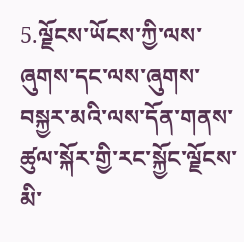5.ལྗོངས་ཡོངས་ཀྱི་ལས་ཞུགས་དང་ལས་ཞུགས་བསྐྱར་མའི་ལས་དོན་གནས་ཚུལ་སྐོར་གྱི་རང་སྐྱོང་ལྗོངས་མི་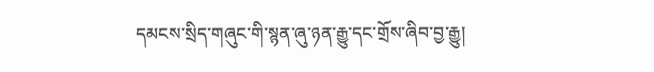དམངས་སྲིད་གཞུང་གི་སྙན་ཞུ་ཉན་རྒྱུ་དང་གྲོས་ཞིབ་བྱ་རྒྱུ།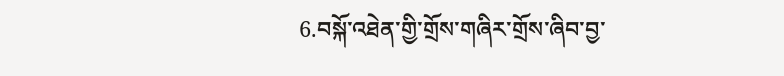6.བསྐོ་འཐེན་གྱི་གྲོས་གཞིར་གྲོས་ཞིབ་བྱ་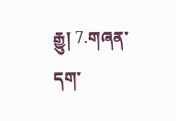རྒྱུ། 7.གཞན་དག་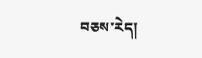བཅས་རེད།